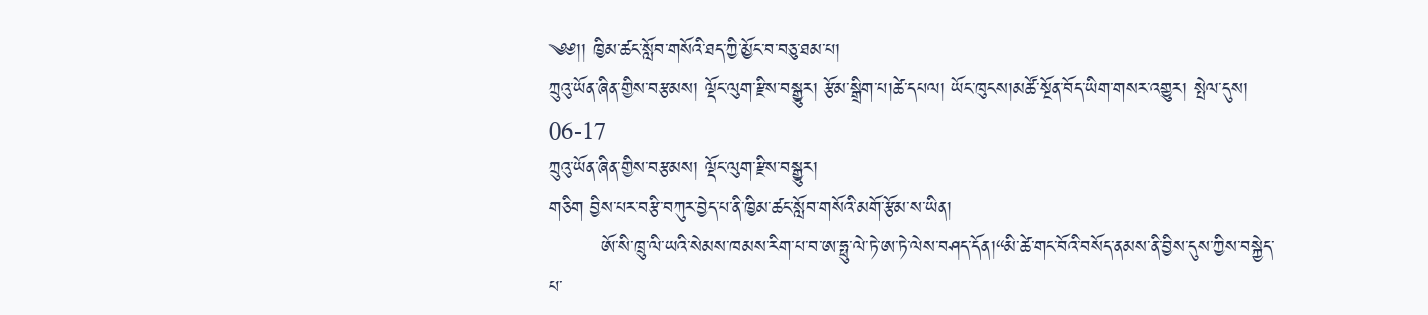༄༅།། ཁྱིམ་ཚང་སློབ་གསོའི་ཐད་ཀྱི་མྱོང་བ་བཅུ་ཐམ་པ།
ཀྲུའུ་ཡོན་ཞིན་གྱིས་བརྩམས། ལྡོང་ལུག་རྫིས་བསྒྱུར། རྩོམ་སྒྲིག་པ།ཚེ་དཔལ། ཡོང་ཁུངས།མཚོ་སྔོན་བོད་ཡིག་གསར་འགྱུར། སྤེལ་དུས། 06-17
ཀྲུའུ་ཡོན་ཞིན་གྱིས་བརྩམས། ལྡོང་ལུག་རྫིས་བསྒྱུར།
གཅིག བྱིས་པར་བརྩི་བཀུར་བྱེད་པ་ནི་ཁྱིམ་ཚང་སློབ་གསོའི་མགོ་རྩོམ་ས་ཡིན།
        ཨོ་སི་ཁྲུ་ལི་ཡའི་སེམས་ཁམས་རིག་པ་བ་ཨ་ཧྥུ་ལེ་ཏེ་ཨ་ཏེ་ལེས་བཤད་དོན།“མི་ཚེ་གང་བོའི་བསོད་ནམས་ནི་བྱིས་དུས་ཀྱིས་བསྐྱེད་པ་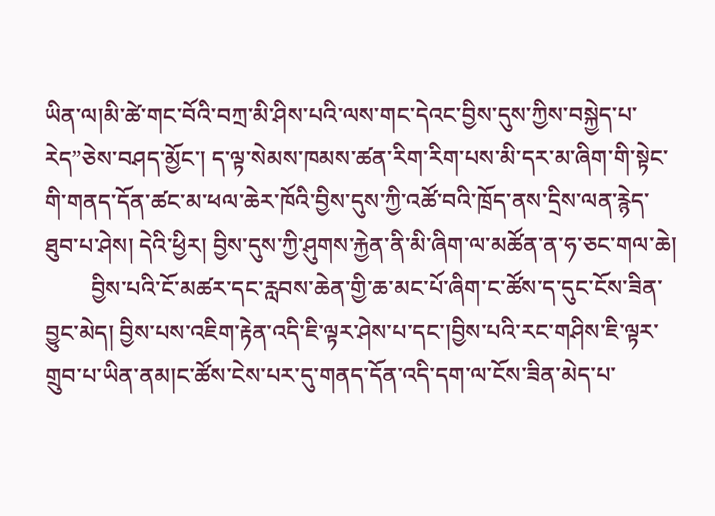ཡིན་ལ།མི་ཚེ་གང་བོའི་བཀྲ་མི་ཤིས་པའི་ལས་གང་དེའང་བྱིས་དུས་ཀྱིས་བསྐྱེད་པ་རེད”ཅེས་བཤད་མྱོང་། ད་ལྟ་སེམས་ཁམས་ཚན་རིག་རིག་པས་མི་དར་མ་ཞིག་གི་སྟེང་གི་གནད་དོན་ཚང་མ་ཕལ་ཆེར་ཁོའི་བྱིས་དུས་ཀྱི་འཚོ་བའི་ཁྲོད་ནས་དྲིས་ལན་རྙེད་ཐུབ་པ་ཤེས། དེའི་ཕྱིར། བྱིས་དུས་ཀྱི་ཤུགས་རྐྱེན་ནི་མི་ཞིག་ལ་མཚོན་ན་ཧ་ཅང་གལ་ཆེ།
        བྱིས་པའི་ངོ་མཚར་དང་རླབས་ཆེན་གྱི་ཆ་མང་པོ་ཞིག་ང་ཚོས་ད་དུང་ངོས་ཟིན་བྱུང་མེད། བྱིས་པས་འཇིག་རྟེན་འདི་ཇི་ལྟར་ཤེས་པ་དང་།བྱིས་པའི་རང་གཤིས་ཇི་ལྟར་གྲུབ་པ་ཡིན་ནམ།ང་ཚོས་ངེས་པར་དུ་གནད་དོན་འདི་དག་ལ་ངོས་ཟིན་མེད་པ་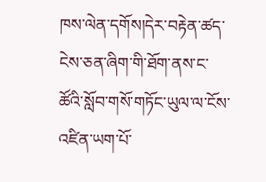ཁས་ལེན་དགོས།དེར་བརྟེན་ཚད་ངེས་ཅན་ཞིག་གི་ཐོག་ནས་ང་ཚོའི་སློབ་གསོ་གཏོང་ཡུལ་ལ་ངོས་འཛིན་ཡག་པོ་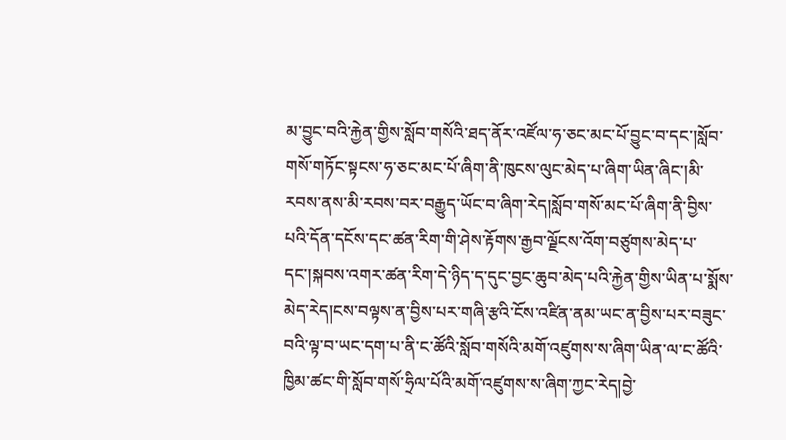མ་བྱུང་བའི་རྐྱེན་གྱིས་སློབ་གསོའི་ཐད་ནོར་འཛོལ་ཧ་ཅང་མང་པོ་བྱུང་བ་དང་།སློབ་གསོ་གཏོང་སྟངས་ཧ་ཅང་མང་པོ་ཞིག་ནི་ཁུངས་ལུང་མེད་པ་ཞིག་ཡིན་ཞིང་།མི་རབས་ནས་མི་རབས་བར་བརྒྱུད་ཡོང་བ་ཞིག་རེད།སློབ་གསོ་མང་པོ་ཞིག་ནི་བྱིས་པའི་དོན་དངོས་དང་ཚན་རིག་གི་ཤེས་རྟོགས་རྒྱབ་ལྗོངས་འོག་བཙུགས་མེད་པ་དང་།སྐབས་འགར་ཚན་རིག་དེ་ཉིད་ད་དུང་བྱང་ཆུབ་མེད་པའི་རྐྱེན་གྱིས་ཡིན་པ་སྨོས་མེད་རེད།ངས་བལྟས་ན་བྱིས་པར་གཞི་རྩའི་ངོས་འཛིན་ནམ་ཡང་ན་བྱིས་པར་བཟུང་བའི་ལྟ་བ་ཡང་དག་པ་ནི་ང་ཚོའི་སློབ་གསོའི་མགོ་འཛུགས་ས་ཞིག་ཡིན་ལ་ང་ཚོའི་ཁྱིམ་ཚང་གི་སློབ་གསོ་ཧྲིལ་པོའི་མགོ་འཛུགས་ས་ཞིག་ཀྱང་རེད།བྱེ་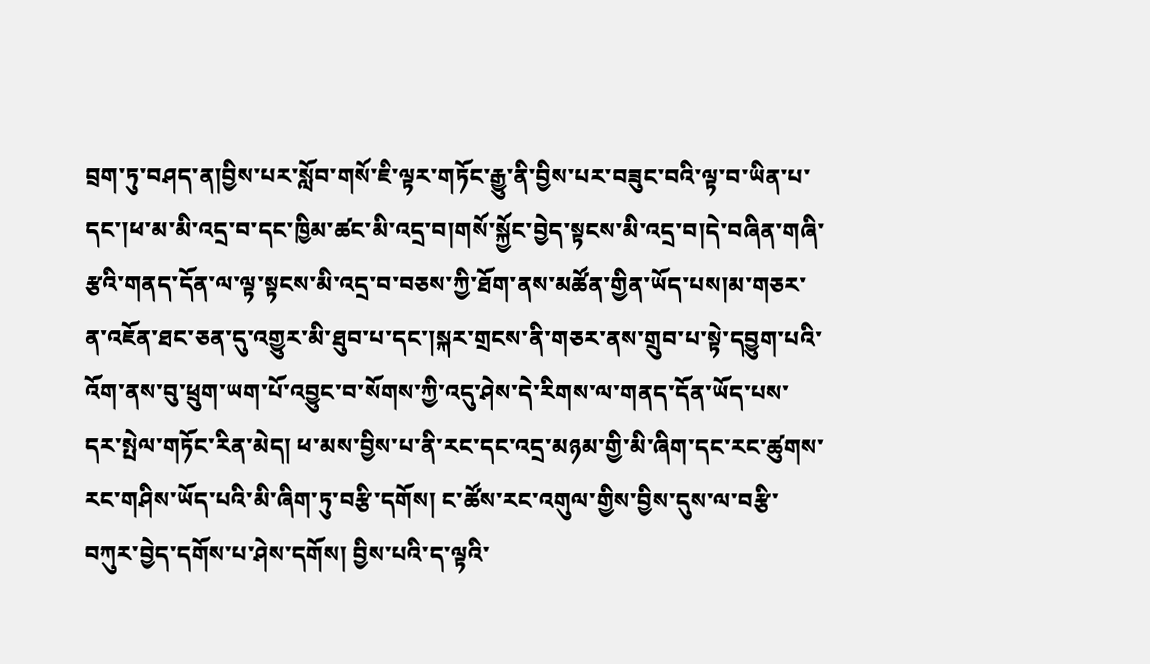བྲག་ཏུ་བཤད་ན།བྱིས་པར་སློབ་གསོ་ཇི་ལྟར་གཏོང་རྒྱུ་ནི་བྱིས་པར་བཟུང་བའི་ལྟ་བ་ཡིན་པ་དང་།ཕ་མ་མི་འདྲ་བ་དང་ཁྱིམ་ཚང་མི་འདྲ་བ།གསོ་སྐྱོང་བྱེད་སྟངས་མི་འདྲ་བ།དེ་བཞིན་གཞི་རྩའི་གནད་དོན་ལ་ལྟ་སྟངས་མི་འདྲ་བ་བཅས་ཀྱི་ཐོག་ནས་མཚོན་གྱིན་ཡོད་པས།མ་གཅར་ན་འཇོན་ཐང་ཅན་དུ་འགྱུར་མི་ཐུབ་པ་དང་།སྐར་གྲངས་ནི་གཅར་ནས་གྲུབ་པ་སྟེ་དབྱུག་པའི་འོག་ནས་བུ་ཕྲུག་ཡག་པོ་འབྱུང་བ་སོགས་ཀྱི་འདུ་ཤེས་དེ་རིགས་ལ་གནད་དོན་ཡོད་པས་དར་སྤེལ་གཏོང་རིན་མེད། ཕ་མས་བྱིས་པ་ནི་རང་དང་འདྲ་མཉམ་གྱི་མི་ཞིག་དང་རང་ཚུགས་རང་གཤིས་ཡོད་པའི་མི་ཞིག་ཏུ་བརྩི་དགོས། ང་ཚོས་རང་འགུལ་གྱིས་བྱིས་དུས་ལ་བརྩི་བཀུར་བྱེད་དགོས་པ་ཤེས་དགོས། བྱིས་པའི་ད་ལྟའི་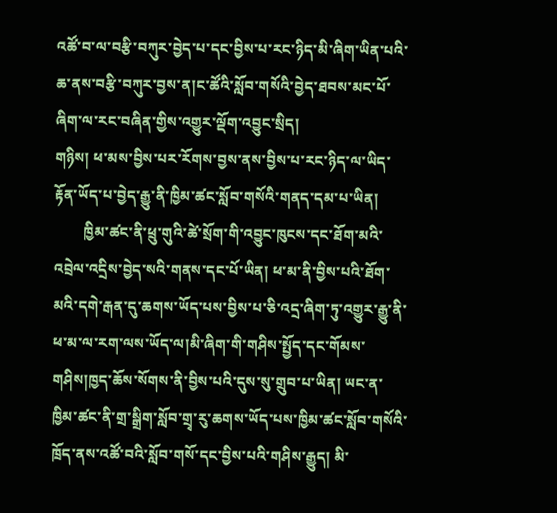འཚོ་བ་ལ་བརྩི་བཀུར་བྱེད་པ་དང་བྱིས་པ་རང་ཉིད་མི་ཞིག་ཡིན་པའི་ཆ་ནས་བརྩི་བཀུར་བྱས་ན།ང་ཚོའི་སློབ་གསོའི་བྱེད་ཐབས་མང་པོ་ཞིག་ལ་རང་བཞིན་གྱིས་འགྱུར་ལྡོག་འབྱུང་སྲིད།
གཉིས། ཕ་མས་བྱིས་པར་རོགས་བྱས་ནས་བྱིས་པ་རང་ཉིད་ལ་ཡིད་རྟོན་ཡོད་པ་བྱེད་རྒྱུ་ནི་ཁྱིམ་ཚང་སློབ་གསོའི་གནད་དམ་པ་ཡིན།
        ཁྱིམ་ཚང་ནི་ཕྲུ་གུའི་ཚེ་སྲོག་གི་འབྱུང་ཁུངས་དང་ཐོག་མའི་འབྲེལ་འདྲིས་བྱེད་སའི་གནས་དང་པོ་ཡིན། ཕ་མ་ནི་བྱིས་པའི་ཐོག་མའི་དགེ་རྒན་དུ་ཆགས་ཡོད་པས་བྱིས་པ་ཅི་འདྲ་ཞིག་ཏུ་འགྱུར་རྒྱུ་ནི་ཕ་མ་ལ་རག་ལས་ཡོད་ལ།མི་ཞིག་གི་གཤིས་སྤྱོད་དང་གོམས་གཤིས།ཁྱད་ཆོས་སོགས་ནི་བྱིས་པའི་དུས་སུ་གྲུབ་པ་ཡིན། ཡང་ན་ཁྱིམ་ཚང་ནི་གྲ་སྒྲིག་སློབ་གྲྭ་རུ་ཆགས་ཡོད་པས་ཁྱིམ་ཚང་སློབ་གསོའི་ཁྲོད་ནས་འཚོ་བའི་སློབ་གསོ་དང་བྱིས་པའི་གཤིས་རྒྱུད། མི་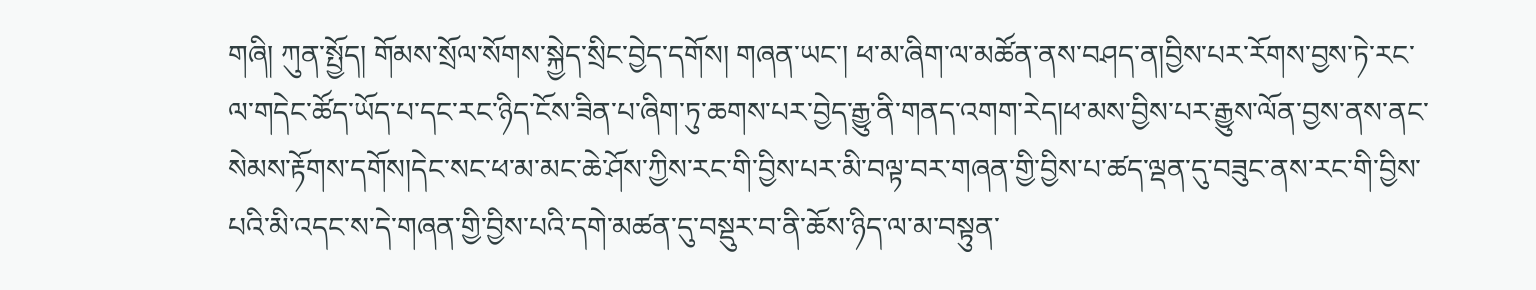གཞི། ཀུན་སྤྱོད། གོམས་སྲོལ་སོགས་སྐྱེད་སྲིང་བྱེད་དགོས། གཞན་ཡང་། ཕ་མ་ཞིག་ལ་མཚོན་ནས་བཤད་ན།བྱིས་པར་རོགས་བྱས་ཏེ་རང་ལ་གདེང་ཚོད་ཡོད་པ་དང་རང་ཉིད་ངོས་ཟིན་པ་ཞིག་ཏུ་ཆགས་པར་བྱེད་རྒྱུ་ནི་གནད་འགག་རེད།ཕ་མས་བྱིས་པར་རྒྱུས་ལོན་བྱས་ནས་ནང་སེམས་རྟོགས་དགོས།དེང་སང་ཕ་མ་མང་ཆེ་ཤོས་ཀྱིས་རང་གི་བྱིས་པར་མི་བལྟ་བར་གཞན་གྱི་བྱིས་པ་ཚད་ལྡན་དུ་བཟུང་ནས་རང་གི་བྱིས་པའི་མི་འདང་ས་དེ་གཞན་གྱི་བྱིས་པའི་དགེ་མཚན་དུ་བསྡུར་བ་ནི་ཆོས་ཉིད་ལ་མ་བསྟུན་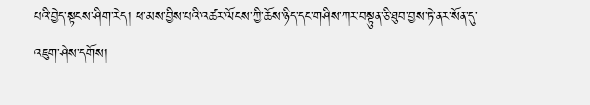པའི་བྱེད་སྟངས་ཤིག་རེད། ཕ་མས་བྱིས་པའི་འཚར་ལོངས་ཀྱི་ཆོས་ཉིད་དང་གཤིས་ཀར་བསྟུན་ཅི་ཐུབ་བྱས་ཏེ་ནར་སོན་དུ་འཇུག་ཤེས་དགོས།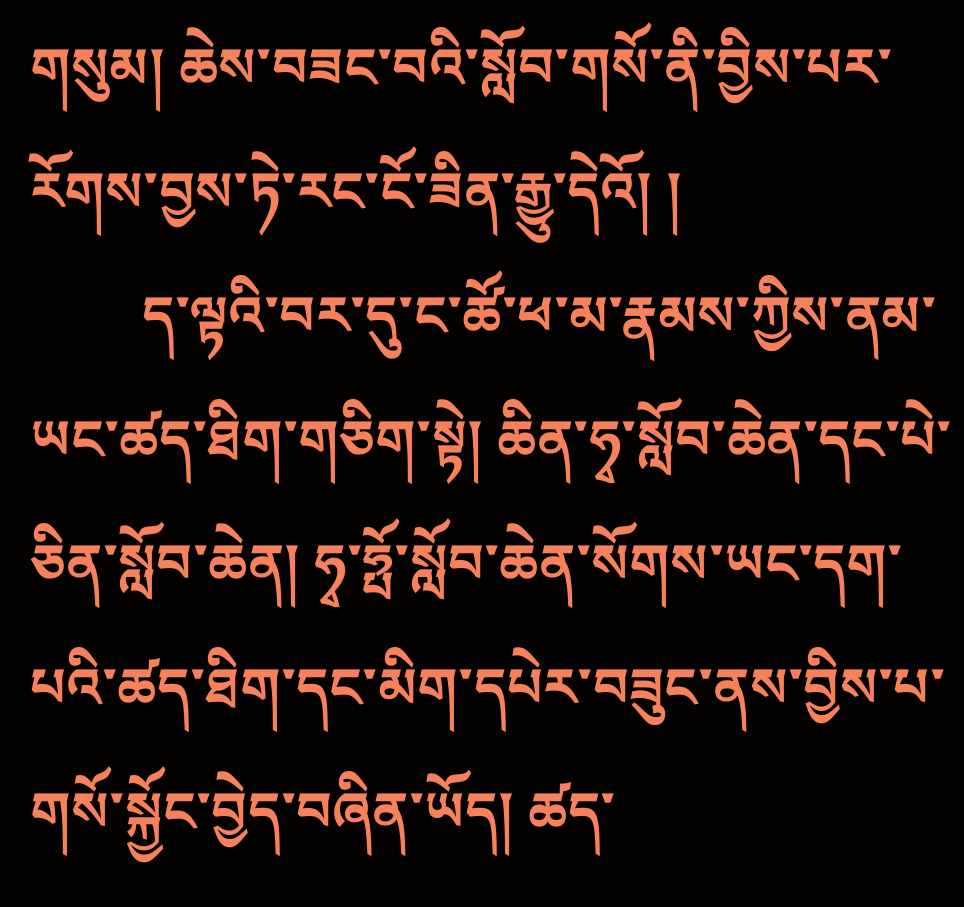གསུམ། ཆེས་བཟང་བའི་སློབ་གསོ་ནི་བྱིས་པར་རོགས་བྱས་ཏེ་རང་ངོ་ཟིན་རྒྱུ་དེའོ། །
        ད་ལྟའི་བར་དུ་ང་ཚོ་ཕ་མ་རྣམས་ཀྱིས་ནམ་ཡང་ཚད་ཐིག་གཅིག་སྟེ། ཆིན་ཧྭ་སློབ་ཆེན་དང་པེ་ཅིན་སློབ་ཆེན། ཧྭ་ཧྤོ་སློབ་ཆེན་སོགས་ཡང་དག་པའི་ཚད་ཐིག་དང་མིག་དཔེར་བཟུང་ནས་བྱིས་པ་གསོ་སྐྱོང་བྱེད་བཞིན་ཡོད། ཚད་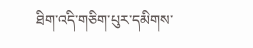ཐིག་འདི་གཅིག་པུར་དམིགས་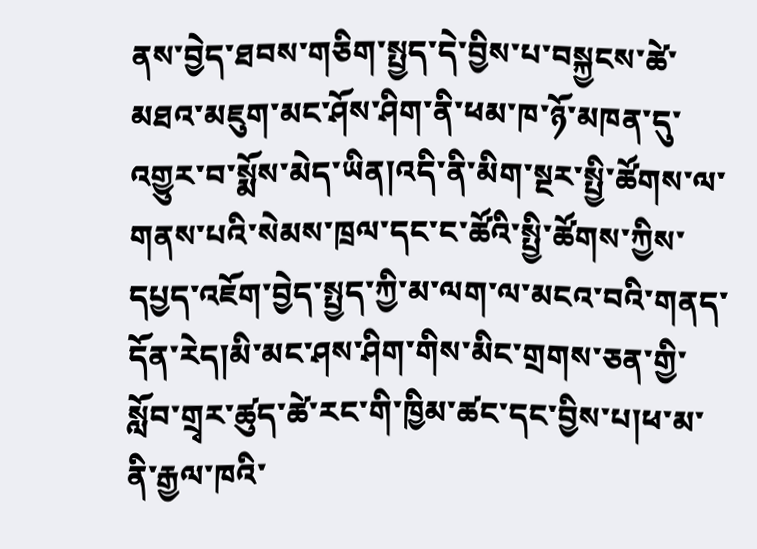ནས་བྱེད་ཐབས་གཅིག་སྤྱད་དེ་བྱིས་པ་བསྐྱངས་ཚེ་མཐའ་མཇུག་མང་ཤོས་ཤིག་ནི་ཕམ་ཁ་ཉོ་མཁན་དུ་འགྱུར་བ་སྨོས་མེད་ཡིན།འདི་ནི་མིག་སྔར་སྤྱི་ཚོགས་ལ་གནས་པའི་སེམས་ཁྲལ་དང་ང་ཚོའི་སྤྱི་ཚོགས་ཀྱིས་དཔྱད་འཇོག་བྱེད་སྤྱད་ཀྱི་མ་ལག་ལ་མངའ་བའི་གནད་དོན་རེད།མི་མང་ཤས་ཤིག་གིས་མིང་གྲགས་ཅན་གྱི་སློབ་གྲྭར་ཚུད་ཚེ་རང་གི་ཁྱིམ་ཚང་དང་བྱིས་པ།ཕ་མ་ནི་རྒྱལ་ཁའི་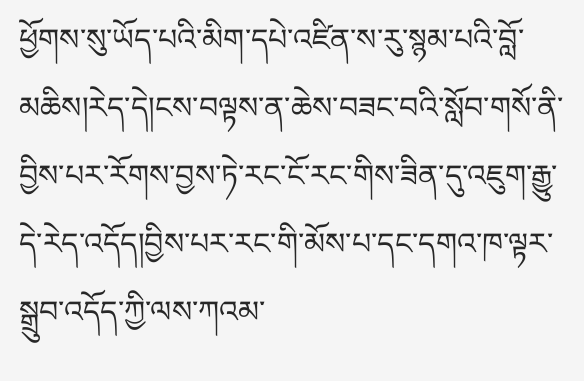ཕྱོགས་སུ་ཡོད་པའི་མིག་དཔེ་འཛིན་ས་རུ་སྙམ་པའི་བློ་མཆིས།རེད་དེ།ངས་བལྟས་ན་ཆེས་བཟང་བའི་སློབ་གསོ་ནི་བྱིས་པར་རོགས་བྱས་ཏེ་རང་ངོ་རང་གིས་ཟིན་དུ་འཇུག་རྒྱུ་དེ་རེད་འདོད།བྱིས་པར་རང་གི་མོས་པ་དང་དགའ་ཁ་ལྟར་སྒྲུབ་འདོད་ཀྱི་ལས་ཀའམ་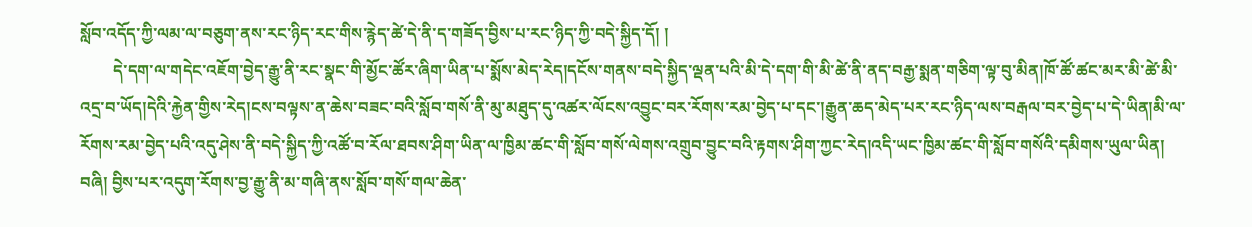སློབ་འདོད་ཀྱི་ལམ་ལ་བཅུག་ནས་རང་ཉིད་རང་གིས་རྙེད་ཚེ་དེ་ནི་ད་གཟོད་བྱིས་པ་རང་ཉིད་ཀྱི་བདེ་སྐྱིད་དོ། །
        དེ་དག་ལ་གདེང་འཇོག་བྱེད་རྒྱུ་ནི་རང་སྣང་གི་མྱོང་ཚོར་ཞིག་ཡིན་པ་སྨོས་མེད་རེད།དངོས་གནས་བདེ་སྐྱིད་ལྡན་པའི་མི་དེ་དག་གི་མི་ཚེ་ནི་ནད་བརྒྱ་སྨན་གཅིག་ལྟ་བུ་མིན།ཁོ་ཚོ་ཚང་མར་མི་ཚེ་མི་འདྲ་བ་ཡོད།དེའི་རྐྱེན་གྱིས་རེད།ངས་བལྟས་ན་ཆེས་བཟང་བའི་སློབ་གསོ་ནི་མུ་མཐུད་དུ་འཚར་ལོངས་འབྱུང་བར་རོགས་རམ་བྱེད་པ་དང་།རྒྱུན་ཆད་མེད་པར་རང་ཉིད་ལས་བརྒལ་བར་བྱེད་པ་དེ་ཡིན།མི་ལ་རོགས་རམ་བྱེད་པའི་འདུ་ཤེས་ནི་བདེ་སྐྱིད་ཀྱི་འཚོ་བ་རོལ་ཐབས་ཤིག་ཡིན་ལ་ཁྱིམ་ཚང་གི་སློབ་གསོ་ལེགས་འགྲུབ་བྱུང་བའི་རྟགས་ཤིག་ཀྱང་རེད།འདི་ཡང་ཁྱིམ་ཚང་གི་སློབ་གསོའི་དམིགས་ཡུལ་ཡིན།
བཞི། བྱིས་པར་འདུག་རོགས་བྱ་རྒྱུ་ནི་མ་གཞི་ནས་སློབ་གསོ་གལ་ཆེན་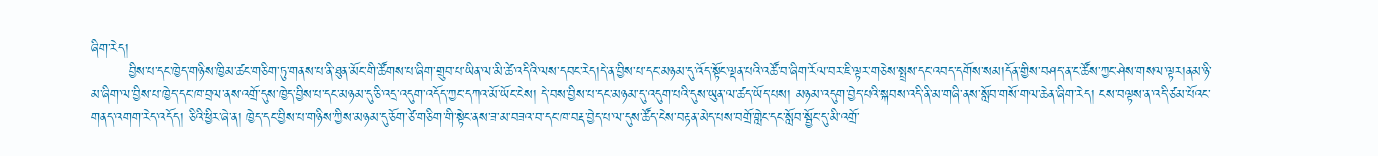ཞིག་རེད།
        བྱིས་པ་དང་ཁྱེད་གཉིས་ཁྱིམ་ཚང་གཅིག་ཏུ་གནས་པ་ནི་ཐུན་མོང་གི་ཚོགས་པ་ཞིག་གྲུབ་པ་ཡིན་ལ་མི་ཚེ་འདིའི་ལས་དབང་རེད།དེ་ན་བྱིས་པ་དང་མཉམ་དུ་འོད་སྟོང་ལྡན་པའི་འཚོ་བ་ཞིག་རོལ་བར་ཇི་ལྟར་གཅེས་སྤྲས་དང་འབད་དགོས་སམ།དོན་གྱིས་བཤད་ན་ང་ཚོས་ཀྱང་ཤེས་གསལ་ལྟར།ནམ་ཉི་མ་ཞིག་ལ་བྱིས་པ་ཁྱེད་དང་ཁ་བྲལ་ནས་འགྲོ་དུས་ཁྱེད་བྱིས་པ་དང་མཉམ་དུ་ཅི་འདྲ་འདུག་འདོད་ཀྱང་དཀའ་མོ་ཡོང་ངེས། དེ་བས་བྱིས་པ་དང་མཉམ་དུ་འདུག་པའི་དུས་ཡུན་ལ་ཚད་ཡོད་པས། མཉམ་འདུག་བྱེད་པའི་སྐབས་འདི་ནི་མ་གཞི་ནས་སློབ་གསོ་གལ་ཆེན་ཞིག་རེད། ངས་བལྟས་ན་འདི་ཙམ་པོའང་གནད་འགག་རེད་འདོད། ཅིའི་ཕྱིར་ཞེ་ན། ཁྱེད་དང་བྱིས་པ་གཉིས་ཀྱིས་མཉམ་དུ་ཅོག་ཙེ་གཅིག་གི་སྟེང་ནས་ཟ་མ་བཟའ་བ་དང་ཁ་བརྡ་བྱེད་པ་ལ་དུས་ཚོད་ངེས་བརྟན་མེད་པས་བགྲོ་གླེང་དང་སློབ་སྦྱོང་དུ་མི་འགྲོ་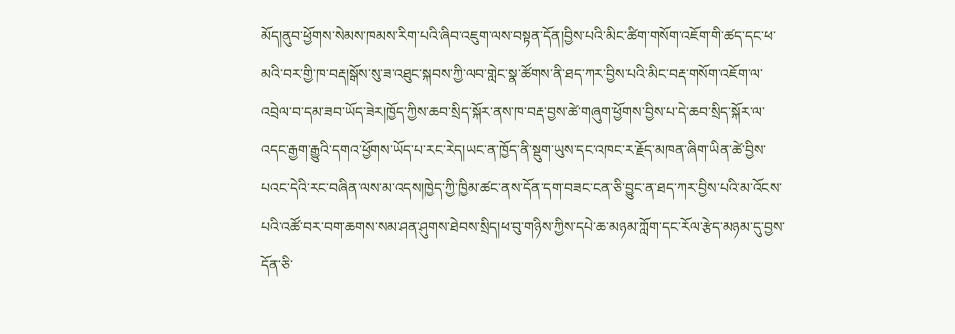མོད།ནུབ་ཕྱོགས་སེམས་ཁམས་རིག་པའི་ཞིབ་འཇུག་ལས་བསྟན་དོན།བྱིས་པའི་མིང་ཚིག་གསོག་འཇོག་གི་ཚད་དང་ཕ་མའི་བར་གྱི་ཁ་བརྡ།སྒོས་སུ་ཟ་འཐུང་སྐབས་ཀྱི་ལབ་གླེང་སྣ་ཚོགས་ནི་ཐད་ཀར་བྱིས་པའི་མིང་བརྡ་གསོག་འཇོག་ལ་འབྲེལ་བ་དམ་ཟབ་ཡོད་ཟེར།ཁྱོད་ཀྱིས་ཆབ་སྲིད་སྐོར་ནས་ཁ་བརྡ་བྱས་ཚེ་གཞུག་ཕྱོགས་བྱིས་པ་དེ་ཆབ་སྲིད་སྐོར་ལ་འདང་རྒྱག་རྒྱུའི་དགའ་ཕྱོགས་ཡོད་པ་རང་རེད།ཡང་ན་ཁྱོད་ནི་སྡུག་ཡུས་དང་འཁང་ར་རྗོད་མཁན་ཞིག་ཡིན་ཚེ་བྱིས་པའང་དེའི་རང་བཞིན་ལས་མ་འདས།ཁྱེད་ཀྱི་ཁྱིམ་ཚང་ནས་དོན་དག་བཟང་ངན་ཅི་བྱུང་ན་ཐད་ཀར་བྱིས་པའི་མ་འོངས་པའི་འཚོ་བར་བག་ཆགས་སམ་ཤན་ཤུགས་ཐེབས་སྲིད།ཕ་བུ་གཉིས་ཀྱིས་དཔེ་ཆ་མཉམ་ཀློག་དང་རོལ་རྩེད་མཉམ་དུ་བྱས་དོན་ཅི་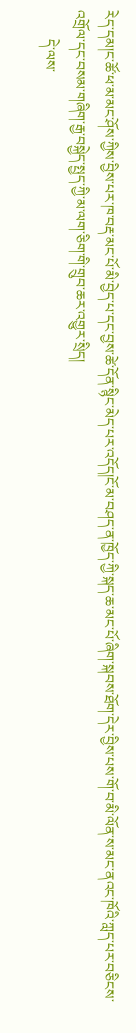རེད་དམ།ང་ཚོ་ཕ་མ་མང་ཤོས་ཀྱིས་བྱིས་པར་ཁ་བརྡ་མང་པོ་མི་བྱེད་པ་དང་བྱས་ཚེ་དོན་སྙིང་མེད་པར་འདོད།ངོ་མ་བཤད་ན་ཁྱོད་ཀྱི་སྐད་ཆ་མང་པོ་ཞིག་སྐབས་ཐོག་དེར་བྱིས་པས་གོ་བ་མི་ལོན་ས་མང་ནའང་ཁོའི་ཀླད་པར་བཅིངས་འགྲོལ་དང་བསམ་གཞིག་རྒྱ་བསྐྱེད་སྤྱད་ཀྱི་མ་ལག་ཅིག་གི་གྲུབ་ཆར་འགྱུར་སྲིད།
        དེ་ལས་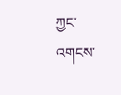ཀྱང་འགངས་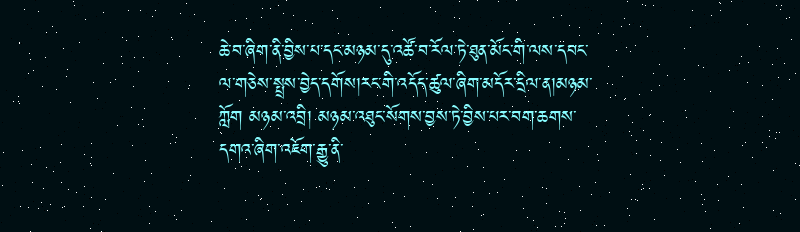ཆེ་བ་ཞིག་ནི་བྱིས་པ་དང་མཉམ་དུ་འཚོ་བ་རོལ་ཏེ་ཐུན་མོང་གི་ལས་དབང་ལ་གཅེས་སྤྲས་བྱེད་དགོས།རང་གི་འདོད་ཚུལ་ཞིག་མདོར་དྲིལ་ན།མཉམ་ཀློག མཉམ་འབྲི། མཉམ་འཐུང་སོགས་བྱས་ཏེ་བྱིས་པར་བག་ཆགས་དགའ་ཞིག་འཇོག་རྒྱུ་ནི་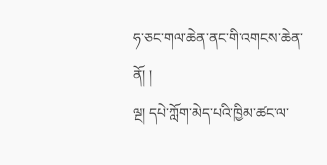ཧ་ཅང་གལ་ཆེན་ནང་གི་འགངས་ཆེན་ནོ། །
ལྔ། དཔེ་ཀློག་མེད་པའི་ཁྱིམ་ཚང་ལ་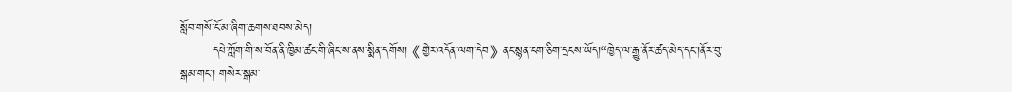སློབ་གསོ་ངོ་མ་ཞིག་ཆགས་ཐབས་མེད།
        དཔེ་ཀློག་གི་ས་བོན་ནི་ཁྱིམ་ཚང་གི་ཞིང་ས་ནས་སྨིན་དགོས།《གྱེར་འདོན་ལག་དེབ》ནང་སྙན་ངག་ཅིག་དྲངས་ཡོད།“ཁྱེད་ལ་རྒྱུ་ནོར་ཚད་མེད་དང་།ནོར་བུ་སྒམ་གང་། གསེར་སྒམ་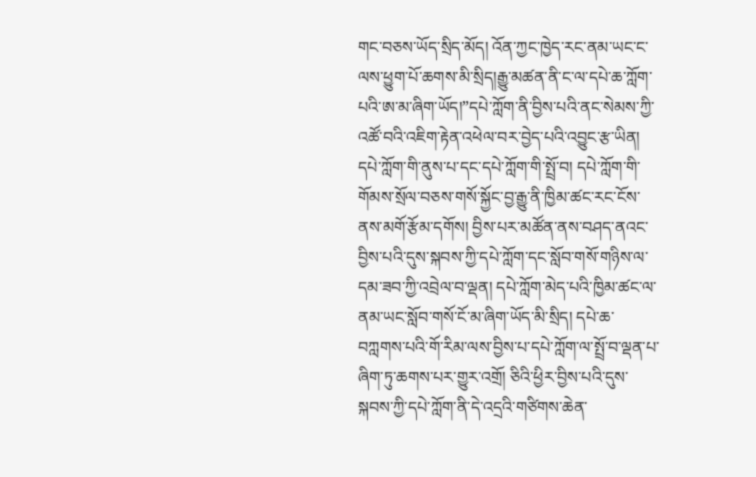གང་བཅས་ཡོད་སྲིད་མོད། འོན་ཀྱང་ཁྱེད་རང་ནམ་ཡང་ང་ལས་ཕྱུག་པོ་ཆགས་མི་སྲིད།རྒྱུ་མཚན་ནི་ང་ལ་དཔེ་ཆ་ཀློག་པའི་ཨ་མ་ཞིག་ཡོད།”དཔེ་ཀློག་ནི་བྱིས་པའི་ནང་སེམས་ཀྱི་འཚོ་བའི་འཇིག་རྟེན་འཕེལ་བར་བྱེད་པའི་འབྱུང་རྩ་ཡིན། དཔེ་ཀློག་གི་ནུས་པ་དང་དཔེ་ཀློག་གི་སྤྲོ་བ། དཔེ་ཀློག་གི་གོམས་སྲོལ་བཅས་གསོ་སྐྱོང་བྱ་རྒྱུ་ནི་ཁྱིམ་ཚང་རང་ངོས་ནས་མགོ་རྩོམ་དགོས། བྱིས་པར་མཚོན་ནས་བཤད་ནའང་བྱིས་པའི་དུས་སྐབས་ཀྱི་དཔེ་ཀློག་དང་སློབ་གསོ་གཉིས་ལ་དམ་ཟབ་ཀྱི་འབྲེལ་བ་ལྡན། དཔེ་ཀློག་མེད་པའི་ཁྱིམ་ཚང་ལ་ནམ་ཡང་སློབ་གསོ་ངོ་མ་ཞིག་ཡོད་མི་སྲིད། དཔེ་ཆ་བཀླགས་པའི་གོ་རིམ་ལས་བྱིས་པ་དཔེ་ཀློག་ལ་སྤྲོ་བ་ལྡན་པ་ཞིག་ཏུ་ཆགས་པར་གྱུར་འགྲོ། ཅིའི་ཕྱིར་བྱིས་པའི་དུས་སྐབས་ཀྱི་དཔེ་ཀློག་ནི་དེ་འདྲའི་གཙིགས་ཆེན་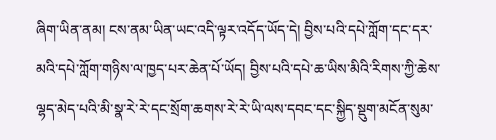ཞིག་ཡིན་ནམ། ངས་ནམ་ཡིན་ཡང་འདི་ལྟར་འདོད་ཡོད་དེ། བྱིས་པའི་དཔེ་ཀློག་དང་དར་མའི་དཔེ་ཀློག་གཉིས་ལ་ཁྱད་པར་ཆེན་པོ་ཡོད། བྱིས་པའི་དཔེ་ཆ་ཡིས་མིའི་རིགས་ཀྱི་ཆེས་ལྷད་མེད་པའི་མི་སྣ་རེ་རེ་དང་སྲོག་ཆགས་རེ་རེ་ཡི་ལས་དབང་དང་སྐྱིད་སྡུག་མངོན་སུམ་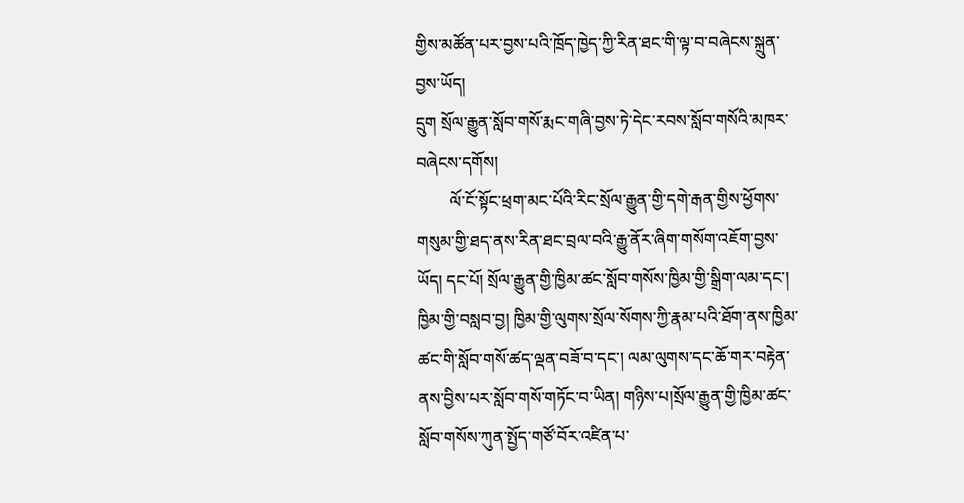གྱིས་མཚོན་པར་བྱས་པའི་ཁྲོད་ཁྱེད་ཀྱི་རིན་ཐང་གི་ལྟ་བ་བཞེངས་སྐྲུན་བྱས་ཡོད།
དྲུག སྲོལ་རྒྱུན་སློབ་གསོ་རྨང་གཞི་བྱས་ཏེ་དེང་རབས་སློབ་གསོའི་མཁར་བཞེངས་དགོས།
        ལོ་ངོ་སྟོང་ཕྲག་མང་པོའི་རིང་སྲོལ་རྒྱུན་གྱི་དགེ་རྒན་གྱིས་ཕྱོགས་གསུམ་གྱི་ཐད་ནས་རིན་ཐང་བྲལ་བའི་རྒྱུ་ནོར་ཞིག་གསོག་འཇོག་བྱས་ཡོད། དང་པོ། སྲོལ་རྒྱུན་གྱི་ཁྱིམ་ཚང་སློབ་གསོས་ཁྱིམ་གྱི་སྒྲིག་ལམ་དང་། ཁྱིམ་གྱི་བསླབ་བྱ། ཁྱིམ་གྱི་ལུགས་སྲོལ་སོགས་ཀྱི་རྣམ་པའི་ཐོག་ནས་ཁྱིམ་ཚང་གི་སློབ་གསོ་ཚད་ལྡན་བཟོ་བ་དང་། ལམ་ལུགས་དང་ཆོ་གར་བརྟེན་ནས་བྱིས་པར་སློབ་གསོ་གཏོང་བ་ཡིན། གཉིས་པ།སྲོལ་རྒྱུན་གྱི་ཁྱིམ་ཚང་སློབ་གསོས་ཀུན་སྤྱོད་གཙོ་བོར་འཛིན་པ་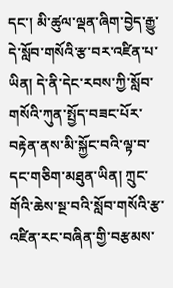དང་། མི་ཚུལ་ལྡན་ཞིག་བྱེད་རྒྱུ་དེ་སློབ་གསོའི་རྩ་བར་འཛིན་པ་ཡིན། དེ་ནི་དེང་རབས་ཀྱི་སློབ་གསོའི་ཀུན་སྤྱོད་བཟང་པོར་བརྟེན་ནས་མི་སྐྱོང་བའི་ལྟ་བ་དང་གཅིག་མཐུན་ཡིན། ཀྲུང་གོའི་ཆེས་སྔ་བའི་སློབ་གསོའི་རྩ་འཛིན་རང་བཞིན་གྱི་བརྩམས་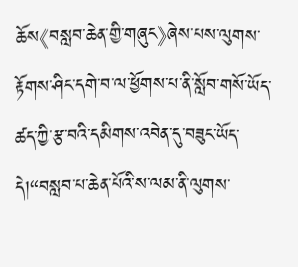ཆོས《བསླབ་ཆེན་གྱི་གཞུང》ཞེས་པས་ལུགས་རྟོགས་ཤིང་དགེ་བ་ལ་ཕྱོགས་པ་ནི་སློབ་གསོ་ཡོད་ཚད་ཀྱི་རྩ་བའི་དམིགས་འབེན་དུ་བཟུང་ཡོད་དེ།“བསླབ་པ་ཆེན་པོའི་ས་ལམ་ནི་ལུགས་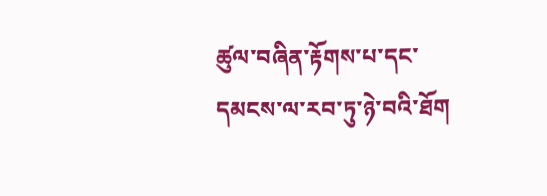ཚུལ་བཞིན་རྟོགས་པ་དང་དམངས་ལ་རབ་ཏུ་ཉེ་བའི་ཐོག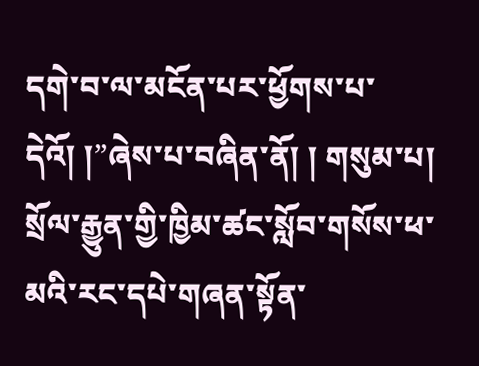དགེ་བ་ལ་མངོན་པར་ཕྱོགས་པ་དེའོ། །”ཞེས་པ་བཞིན་ནོ། ། གསུམ་པ། སྲོལ་རྒྱུན་གྱི་ཁྱིམ་ཚང་སློབ་གསོས་ཕ་མའི་རང་དཔེ་གཞན་སྟོན་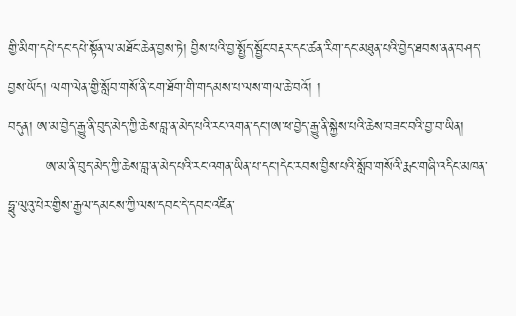གྱི་མིག་དཔེ་དང་དཔེ་སྟོན་ལ་མཐོང་ཆེན་བྱས་ཏེ། བྱིས་པའི་བྱ་སྤྱོད་སྦྱོང་བརྡར་དང་ཚན་རིག་དང་མཐུན་པའི་བྱེད་ཐབས་ནན་བཤད་བྱས་ཡོད། ལག་ལེན་གྱི་སློབ་གསོ་ནི་ངག་ཐོག་གི་གདམས་པ་ལས་གལ་ཆེ་བའོ། །
བདུན། ཨ་མ་བྱེད་རྒྱུ་ནི་བུད་མེད་ཀྱི་ཆེས་བླ་ན་མེད་པའི་རང་འགན་དང་།ཨ་ཕ་བྱེད་རྒྱུ་ནི་སྐྱེས་པའི་ཆེས་བཟང་བའི་བྱ་བ་ཡིན།
        ཨ་མ་ནི་བུད་མེད་ཀྱི་ཆེས་བླ་ན་མེད་པའི་རང་འགན་ཡིན་པ་དང་།དེང་རབས་བྱིས་པའི་སློབ་གསོའི་རྨང་གཞི་འདིང་མཁན་ཧྥུ་ལུའུ་པེར་གྱིས་རྒྱལ་དམངས་ཀྱི་ལས་དབང་དེ་དབང་འཛིན་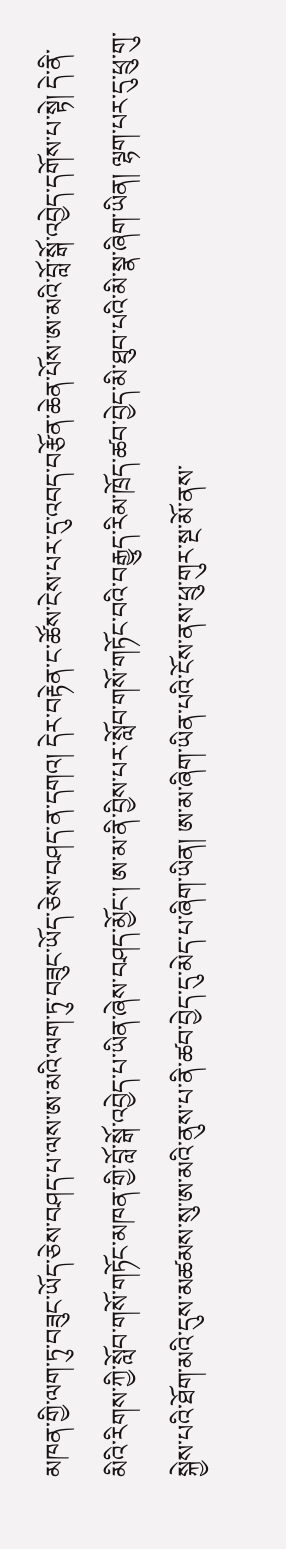མཁན་གྱི་ལག་ཏུ་བཟུང་ཡོད་ཅེས་བཤད་པ་ལས་ཨ་མའི་ལག་ཏུ་བཟུང་ཡོད་ཅེས་བཤད་ན་དགའ། དེར་བརྟེན་ང་ཚོས་ངེས་པར་དུ་འབད་བརྩོན་ཆེན་པོས་ཨ་མའི་བློ་སྒོ་འབྱེད་དགོས་པ་སྟེ། དེ་ནི་མིའི་རིགས་ཀྱི་སློབ་གསོ་གཏོང་མཁན་གྱི་བློ་སྒོ་འབྱེད་པ་ཡིན་ཞེས་བཤད་མྱོང་། ཨ་མ་ནི་བྱིས་པར་སློབ་གསོ་གཏོང་བའི་བརྒྱུད་རིམ་ཁྲོད་ཚབ་བྱེད་མི་ཐུབ་པའི་མི་སྣ་ཞིག་ཡིན། ལྷག་པར་དུ་ཕྲུ་གུ་སྐྱེས་པའི་ཐོག་མའི་དུས་མཚམས་སུ་ཨ་མའི་ནུས་པ་ནི་ཚབ་བྱེད་དུ་མེད་པ་ཞིག་ཡིན། ཨ་མ་ཞིག་ཡིན་པའི་ངོས་ནས་ཕྲུ་གུར་སྔ་མོ་ནས་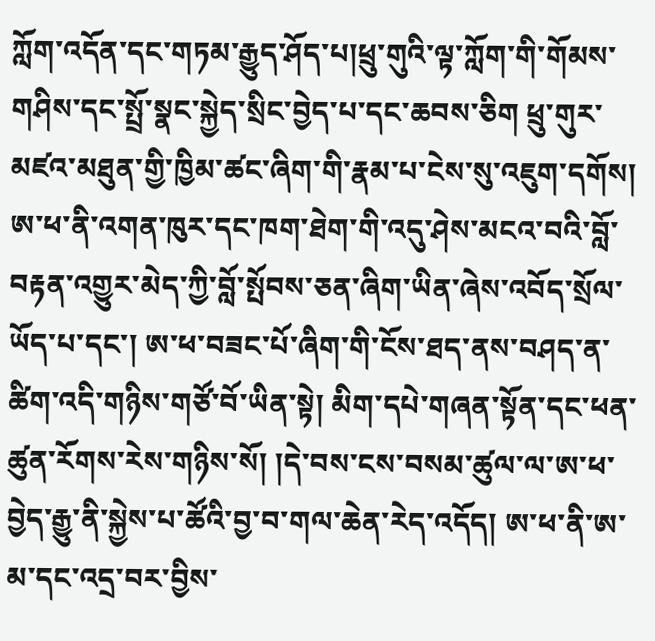ཀློག་འདོན་དང་གཏམ་རྒྱུད་ཤོད་པ།ཕྲུ་གུའི་ལྟ་ཀློག་གི་གོམས་གཤིས་དང་སྤྲོ་སྣང་སྐྱེད་སྲིང་བྱེད་པ་དང་ཆབས་ཅིག ཕྲུ་གུར་མཛའ་མཐུན་གྱི་ཁྱིམ་ཚང་ཞིག་གི་རྣམ་པ་ངེས་སུ་འཇུག་དགོས། ཨ་ཕ་ནི་འགན་ཁུར་དང་ཁག་ཐེག་གི་འདུ་ཤེས་མངའ་བའི་བློ་བརྟན་འགྱུར་མེད་ཀྱི་བློ་སྤོབས་ཅན་ཞིག་ཡིན་ཞེས་འབོད་སྲོལ་ཡོད་པ་དང་། ཨ་ཕ་བཟང་པོ་ཞིག་གི་ངོས་ཐད་ནས་བཤད་ན་ཚིག་འདི་གཉིས་གཙོ་བོ་ཡིན་སྟེ། མིག་དཔེ་གཞན་སྟོན་དང་ཕན་ཚུན་རོགས་རེས་གཉིས་སོ། །དེ་བས་ངས་བསམ་ཚུལ་ལ་ཨ་ཕ་བྱེད་རྒྱུ་ནི་སྐྱེས་པ་ཚོའི་བྱ་བ་གལ་ཆེན་རེད་འདོད། ཨ་ཕ་ནི་ཨ་མ་དང་འདྲ་བར་བྱིས་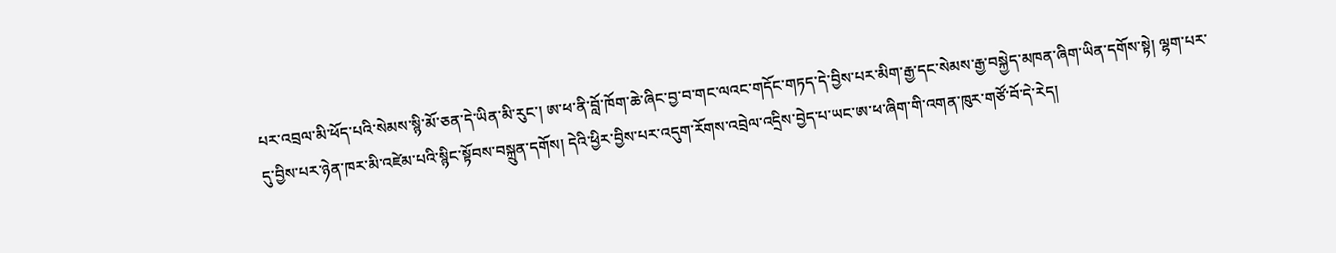པར་འབྲལ་མི་ཕོད་པའི་སེམས་སྙི་མོ་ཅན་དེ་ཡིན་མི་རུང་། ཨ་ཕ་ནི་བློ་ཁོག་ཆེ་ཞིང་བྱ་བ་གང་ལའང་གདོང་གཏད་དེ་བྱིས་པར་མིག་རྒྱ་དང་སེམས་རྒྱ་བསྐྱེད་མཁན་ཞིག་ཡིན་དགོས་སྟེ། ལྷག་པར་དུ་བྱིས་པར་ཉེན་ཁར་མི་འཛེམ་པའི་སྙིང་སྟོབས་བསྐྲུན་དགོས། དེའི་ཕྱིར་བྱིས་པར་འདུག་རོགས་འབྲེལ་འདྲིས་བྱེད་པ་ཡང་ཨ་ཕ་ཞིག་གི་འགན་ཁུར་གཙོ་བོ་དེ་རེད།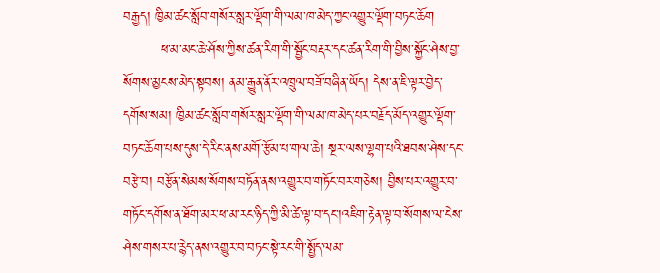བརྒྱད། ཁྱིམ་ཚང་སློབ་གསོར་སླར་ལྡོག་གི་ལམ་ཁ་མེད་ཀྱང་འགྱུར་ལྡོག་བཏང་ཆོག
        ཕ་མ་མང་ཆེ་ཤོས་ཀྱིས་ཚན་རིག་གི་སྦྱོང་བརྡར་དང་ཚན་རིག་གི་བྱིས་སྐྱོང་ཤེས་བྱ་སོགས་མྱངས་མེད་སྟབས། ནམ་རྒྱུན་ནོར་འཁྲུལ་བཟོ་བཞིན་ཡོད། དེས་ན་ཇི་ལྟར་བྱེད་དགོས་སམ། ཁྱིམ་ཚང་སློབ་གསོར་སླར་ལྡོག་གི་ལམ་ཁ་མེད་པར་བརྗོད་མོད་འགྱུར་ལྡོག་བཏང་ཆོག་པས་དུས་དེ་རིང་ནས་མགོ་རྩོམ་པ་གལ་ཆེ། སྔར་ལས་ལྷག་པའི་ཐབས་ཤེས་དང་བརྩེ་བ། བརྩོན་སེམས་སོགས་བཏོན་ནས་འགྱུར་བ་གཏོང་བར་གཅེས། བྱིས་པར་འགྱུར་བ་གཏོང་དགོས་ན་ཐོག་མར་ཕ་མ་རང་ཉིད་ཀྱི་མི་ཚེ་ལྟ་བ་དང་།འཇིག་རྟེན་ལྟ་བ་སོགས་ལ་ངེས་ཤེས་གསར་པ་རྙེད་ནས་འགྱུར་བ་བཏང་སྟེ་རང་གི་སྤྱོད་ལམ་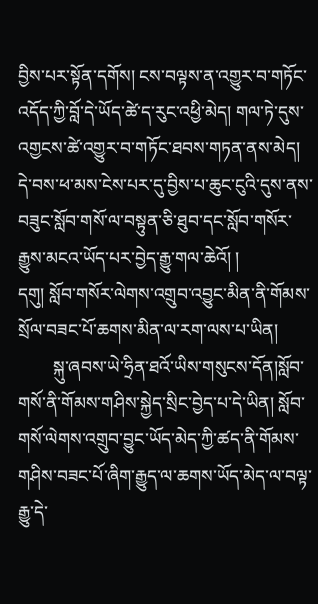བྱིས་པར་སྟོན་དགོས། ངས་བལྟས་ན་འགྱུར་བ་གཏོང་འདོད་ཀྱི་བློ་དེ་ཡོད་ཚེ་ད་རུང་འཕྱི་མེད། གལ་ཏེ་དུས་འགྱངས་ཚེ་འགྱུར་བ་གཏོང་ཐབས་གཏན་ནས་མེད། དེ་བས་ཕ་མས་ངེས་པར་དུ་བྱིས་པ་ཆུང་ངུའི་དུས་ནས་བཟུང་སློབ་གསོ་ལ་བསྟུན་ཅི་ཐུབ་དང་སློབ་གསོར་རྒྱུས་མངའ་ཡོད་པར་བྱེད་རྒྱུ་གལ་ཆེའོ། །
དགུ། སློབ་གསོར་ལེགས་འགྲུབ་འབྱུང་མིན་ནི་གོམས་སྲོལ་བཟང་པོ་ཆགས་མིན་ལ་རག་ལས་པ་ཡིན།
        སྐུ་ཞབས་ཡེ་ཧྲིན་ཐའོ་ཡིས་གསུངས་དོན།སློབ་གསོ་ནི་གོམས་གཤིས་སྐྱེད་སྲིང་བྱེད་པ་དེ་ཡིན། སློབ་གསོ་ལེགས་འགྲུབ་བྱུང་ཡོད་མེད་ཀྱི་ཚད་ནི་གོམས་གཤིས་བཟང་པོ་ཞིག་རྒྱུད་ལ་ཆགས་ཡོད་མེད་ལ་བལྟ་རྒྱུ་དེ་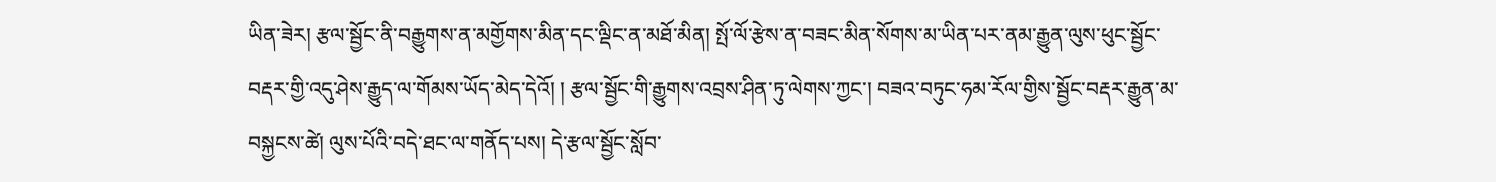ཡིན་ཟེར། རྩལ་སྦྱོང་ནི་བརྒྱུགས་ན་མགྱོགས་མིན་དང་ལྡིང་ན་མཐོ་མིན། སྤོ་ལོ་རྩེས་ན་བཟང་མིན་སོགས་མ་ཡིན་པར་ནམ་རྒྱུན་ལུས་ཕུང་སྦྱོང་བརྡར་གྱི་འདུ་ཤེས་རྒྱུད་ལ་གོམས་ཡོད་མེད་དེའོ། ། རྩལ་སྦྱོང་གི་རྒྱུགས་འབྲས་ཤིན་ཏུ་ལེགས་ཀྱང་། བཟའ་བཏུང་ཧམ་རོལ་གྱིས་སྦྱོང་བརྡར་རྒྱུན་མ་བསྐྱངས་ཚེ། ལུས་པོའི་བདེ་ཐང་ལ་གནོད་པས། དེ་རྩལ་སྦྱོང་སློབ་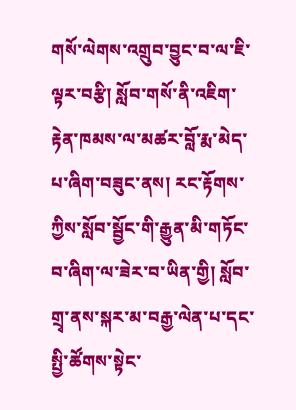གསོ་ལེགས་འགྲུབ་བྱུང་བ་ལ་ཇི་ལྟར་བརྩི། སློབ་གསོ་ནི་འཇིག་རྟེན་ཁམས་ལ་མཚར་བློ་རྨ་མེད་པ་ཞིག་བཟུང་ནས། རང་རྟོགས་ཀྱིས་སློབ་སྦྱོང་གི་རྒྱུན་མི་གཏོང་བ་ཞིག་ལ་ཟེར་བ་ཡིན་གྱི། སློབ་གྲྭ་ནས་སྐར་མ་བརྒྱ་ལེན་པ་དང་སྤྱི་ཚོགས་སྟེང་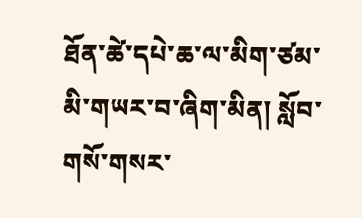ཐོན་ཚེ་དཔེ་ཆ་ལ་མིག་ཙམ་མི་གཡར་བ་ཞིག་མིན། སློབ་གསོ་གསར་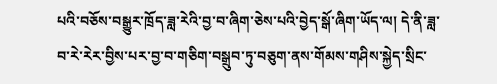པའི་བཅོས་བསྒྱུར་ཁྲོད་ཟླ་རེའི་བྱ་བ་ཞིག་ཅེས་པའི་བྱེད་སྒོ་ཞིག་ཡོད་ལ། དེ་ནི་ཟླ་བ་རེ་རེར་བྱིས་པར་བྱ་བ་གཅིག་བསྒྲུབ་ཏུ་བཅུག་ནས་གོམས་གཤིས་སྐྱེད་སྲིང་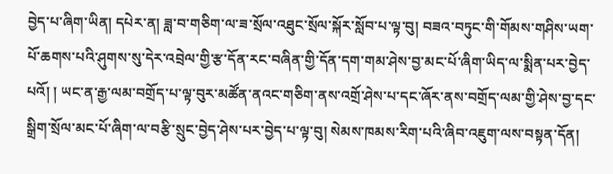བྱེད་པ་ཞིག་ཡིན། དཔེར་ན། ཟླ་བ་གཅིག་ལ་ཟ་སྲོལ་འཐུང་སྲོལ་སྐོར་སློབ་པ་ལྟ་བུ། བཟའ་བཏུང་གི་གོམས་གཤིས་ཡག་པོ་ཆགས་པའི་ཤུགས་སུ་དེར་འབྲེལ་གྱི་རྩ་དོན་རང་བཞིན་གྱི་དོན་དག་གམ་ཤེས་བྱ་མང་པོ་ཞིག་ཡིད་ལ་སྨིན་པར་བྱེད་པའོ། ། ཡང་ན་རྒྱ་ལམ་བགྲོད་པ་ལྟ་བུར་མཚོན་ནའང་གཅིག་ནས་འགྲོ་ཤེས་པ་དང་ཞོར་ནས་བགྲོད་ལམ་གྱི་ཤེས་བྱ་དང་སྒྲིག་སྲོལ་མང་པོ་ཞིག་ལ་བརྩི་སྲུང་བྱེད་ཤེས་པར་བྱེད་པ་ལྟ་བུ། སེམས་ཁམས་རིག་པའི་ཞིབ་འཇུག་ལས་བསྟན་དོན།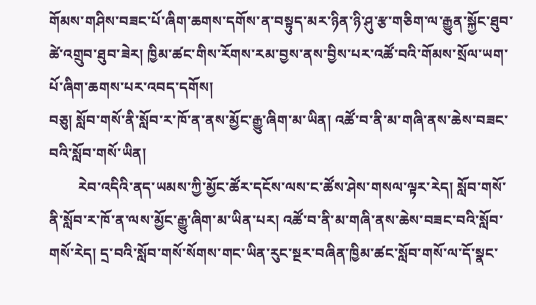གོམས་གཤིས་བཟང་པོ་ཞིག་ཆགས་དགོས་ན་བསྟུད་མར་ཉིན་ཉི་ཤུ་རྩ་གཅིག་ལ་རྒྱུན་སྐྱོང་ཐུབ་ཚེ་འགྲུབ་ཐུབ་ཟེར། ཁྱིམ་ཚང་གིས་རོགས་རམ་བྱས་ནས་བྱིས་པར་འཚོ་བའི་གོམས་སྲོལ་ཡག་པོ་ཞིག་ཆགས་པར་འབད་དགོས།
བཅུ། སློབ་གསོ་ནི་སློབ་ར་ཁོ་ན་ནས་མྱོང་རྒྱུ་ཞིག་མ་ཡིན། འཚོ་བ་ནི་མ་གཞི་ནས་ཆེས་བཟང་བའི་སློབ་གསོ་ཡིན།
        རེབ་འདིའི་ནད་ཡམས་ཀྱི་མྱོང་ཚོར་དངོས་ལས་ང་ཚོས་ཤེས་གསལ་ལྟར་རེད། སློབ་གསོ་ནི་སློབ་ར་ཁོ་ན་ལས་མྱོང་རྒྱུ་ཞིག་མ་ཡིན་པར། འཚོ་བ་ནི་མ་གཞི་ནས་ཆེས་བཟང་བའི་སློབ་གསོ་རེད། དྲ་བའི་སློབ་གསོ་སོགས་གང་ཡིན་རུང་སྔར་བཞིན་ཁྱིམ་ཚང་སློབ་གསོ་ལ་དོ་སྣང་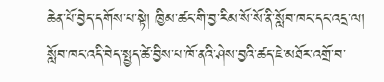ཆེན་པོ་བྱེད་དགོས་པ་སྟེ། ཁྱིམ་ཚང་གི་བྱ་རིམ་སོ་སོ་ནི་སློབ་ཁང་དང་འདྲ་ལ། སློབ་ཁང་འདི་བེད་སྤྱད་ཚེ་བྱིས་པ་ཁོ་ནའི་ཤེས་བྱའི་ཚད་ཇེ་མཐོར་འགྲོ་བ་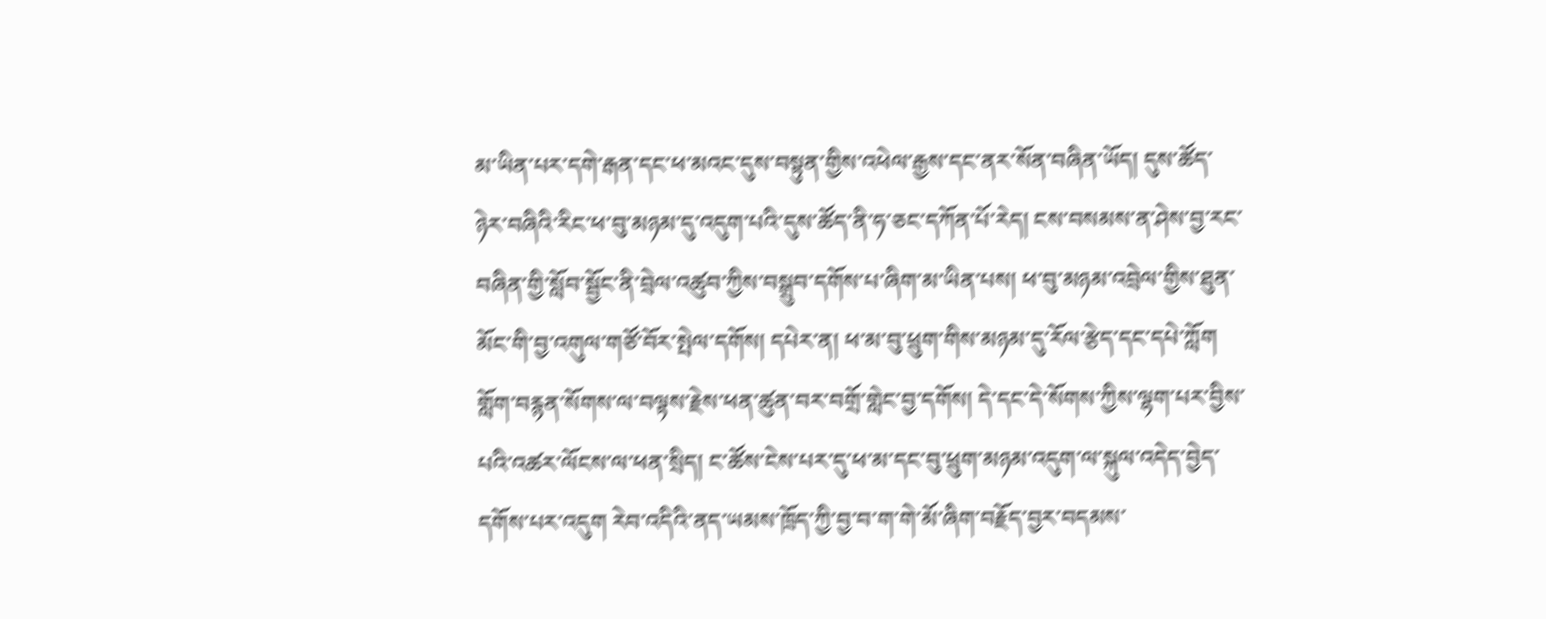མ་ཡིན་པར་དགེ་རྒན་དང་ཕ་མའང་དུས་བསྟུན་གྱིས་འཕེལ་རྒྱས་དང་ནར་སོན་བཞིན་ཡོད། དུས་ཚོད་ཉེར་བཞིའི་རིང་ཕ་བུ་མཉམ་དུ་འདུག་པའི་དུས་ཚོད་ནི་ཧ་ཅང་དཀོན་པོ་རེད། ངས་བསམས་ན་ཤེས་བྱ་རང་བཞིན་གྱི་སློབ་སྦྱོང་ནི་བྲེལ་འཚུབ་ཀྱིས་བསྒྲུབ་དགོས་པ་ཞིག་མ་ཡིན་པས། ཕ་བུ་མཉམ་འབྲེལ་གྱིས་ཐུན་མོང་གི་བྱ་འགུལ་གཙོ་བོར་སྤེལ་དགོས། དཔེར་ན། ཕ་མ་བུ་ཕྲུག་གིས་མཉམ་དུ་རོལ་རྩེད་དང་དཔེ་ཀློག གློག་བརྙན་སོགས་ལ་བལྟས་རྗེས་ཕན་ཚུན་བར་བགྲོ་གླེང་བྱ་དགོས། དེ་དང་དེ་སོགས་ཀྱིས་ལྷག་པར་བྱིས་པའི་འཚར་ལོངས་ལ་ཕན་སྲིད། ང་ཚོས་ངེས་པར་དུ་ཕ་མ་དང་བུ་ཕྲུག་མཉམ་འདུག་ལ་སྐུལ་འདེད་བྱེད་དགོས་པར་འདུག རེབ་འདིའི་ནད་ཡམས་ཁྲོད་ཀྱི་བྱ་བ་ག་གེ་མོ་ཞིག་བརྗོད་བྱར་བདམས་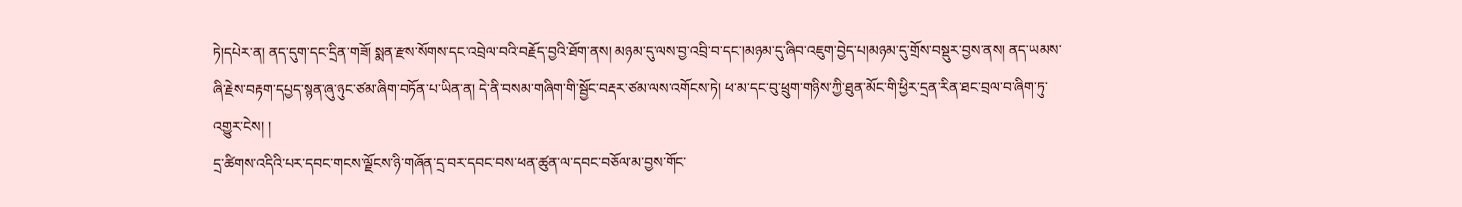ཏེ།དཔེར་ན། ནད་དུག་དང་དྲིན་གཟོ། སྨན་རྫས་སོགས་དང་འབྲེལ་བའི་བརྗོད་བྱའི་ཐོག་ནས། མཉམ་དུ་ལས་བྱ་འབྲི་བ་དང་།མཉམ་དུ་ཞིབ་འཇུག་བྱེད་པ།མཉམ་དུ་གྲོས་བསྡུར་བྱས་ནས། ནད་ཡམས་ཞི་རྗེས་བརྟག་དཔྱད་སྙན་ཞུ་ཉུང་ཙམ་ཞིག་བཏོན་པ་ཡིན་ན། དེ་ནི་བསམ་གཞིག་གི་སྦྱོང་བརྡར་ཙམ་ལས་འགོངས་ཏེ། ཕ་མ་དང་བུ་ཕྲུག་གཉིས་ཀྱི་ཐུན་མོང་གི་ཕྱིར་དྲན་རིན་ཐང་བྲལ་བ་ཞིག་ཏུ་འགྱུར་ངེས། །
དྲ་ཚིགས་འདིའི་པར་དབང་གངས་ལྗོངས་ཉི་གཞོན་དྲ་བར་དབང་བས་ཕན་ཚུན་ལ་དབང་བཅོལ་མ་བྱས་གོང་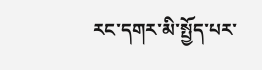རང་དགར་མི་སྤྱོད་པར་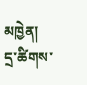མཁྱེན།
དྲ་ཚིགས་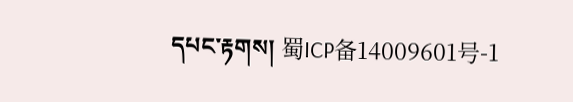དཔང་རྟགས། 蜀ICP备14009601号-1